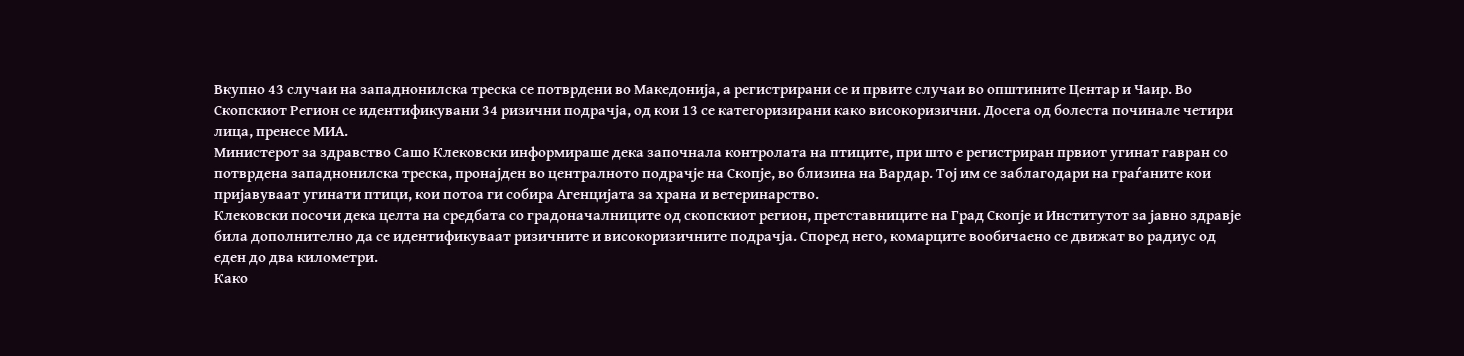Вкупно 43 случаи на западнонилска треска се потврдени во Македонија, а регистрирани се и првите случаи во општините Центар и Чаир. Во Скопскиот Регион се идентификувани 34 ризични подрачја, од кои 13 се категоризирани како високоризични. Досега од болеста починале четири лица, пренесе МИА.
Министерот за здравство Сашо Клековски информираше дека започнала контролата на птиците, при што е регистриран првиот угинат гавран со потврдена западнонилска треска, пронајден во централното подрачје на Скопје, во близина на Вардар. Тој им се заблагодари на граѓаните кои пријавуваат угинати птици, кои потоа ги собира Агенцијата за храна и ветеринарство.
Клековски посочи дека целта на средбата со градоначалниците од скопскиот регион, претставниците на Град Скопје и Институтот за јавно здравје била дополнително да се идентификуваат ризичните и високоризичните подрачја. Според него, комарците вообичаено се движат во радиус од еден до два километри.
Како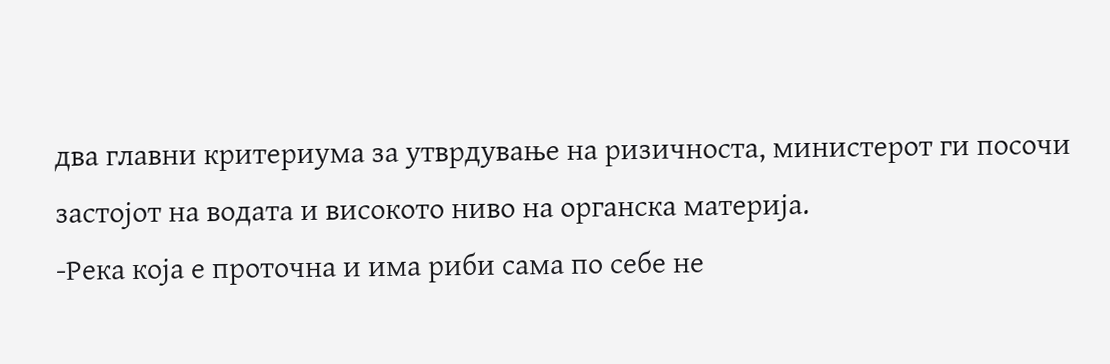два главни критериума за утврдување на ризичноста, министерот ги посочи застојот на водата и високото ниво на органска материја.
-Река која е проточна и има риби сама по себе не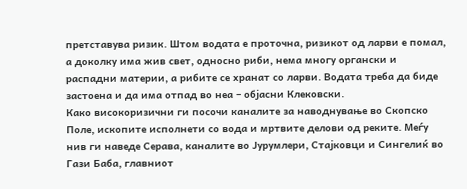претставува ризик. Штом водата е проточна, ризикот од ларви е помал, а доколку има жив свет, односно риби, нема многу органски и распадни материи, а рибите се хранат со ларви. Водата треба да биде застоена и да има отпад во неа – објасни Клековски.
Како високоризични ги посочи каналите за наводнување во Скопско Поле, ископите исполнети со вода и мртвите делови од реките. Меѓу нив ги наведе Серава, каналите во Јурумлери, Стајковци и Сингелиќ во Гази Баба, главниот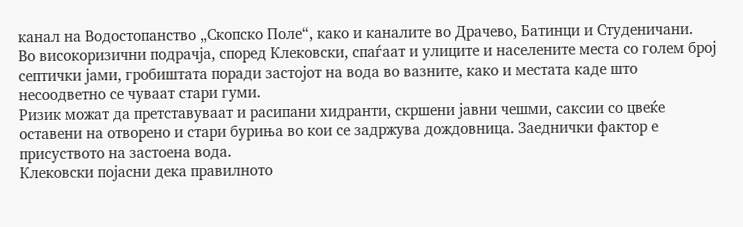канал на Водостопанство „Скопско Поле“, како и каналите во Драчево, Батинци и Студеничани.
Во високоризични подрачја, според Клековски, спаѓаат и улиците и населените места со голем број септички јами, гробиштата поради застојот на вода во вазните, како и местата каде што несоодветно се чуваат стари гуми.
Ризик можат да претставуваат и расипани хидранти, скршени јавни чешми, саксии со цвеќе оставени на отворено и стари буриња во кои се задржува дождовница. Заеднички фактор е присуството на застоена вода.
Клековски појасни дека правилното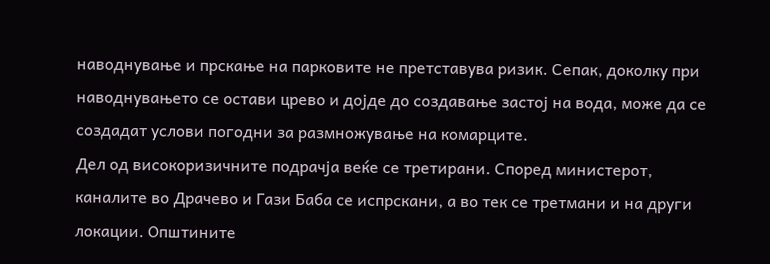наводнување и прскање на парковите не претставува ризик. Сепак, доколку при наводнувањето се остави црево и дојде до создавање застој на вода, може да се создадат услови погодни за размножување на комарците.
Дел од високоризичните подрачја веќе се третирани. Според министерот, каналите во Драчево и Гази Баба се испрскани, а во тек се третмани и на други локации. Општините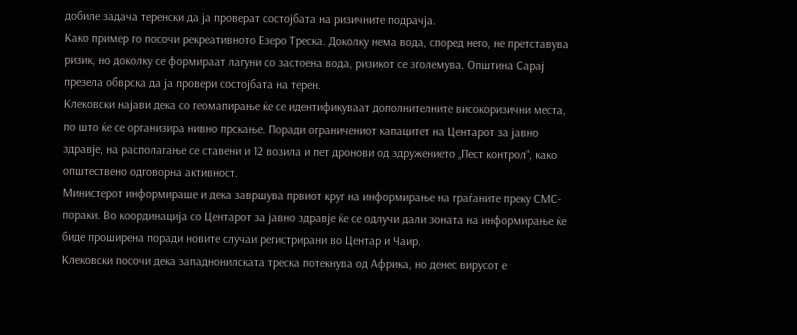добиле задача теренски да ја проверат состојбата на ризичните подрачја.
Како пример го посочи рекреативното Езеро Треска. Доколку нема вода, според него, не претставува ризик, но доколку се формираат лагуни со застоена вода, ризикот се зголемува. Општина Сарај презела обврска да ја провери состојбата на терен.
Клековски најави дека со геомапирање ќе се идентификуваат дополнителните високоризични места, по што ќе се организира нивно прскање. Поради ограничениот капацитет на Центарот за јавно здравје, на располагање се ставени и 12 возила и пет дронови од здружението „Пест контрол“, како општествено одговорна активност.
Министерот информираше и дека завршува првиот круг на информирање на граѓаните преку СМС-пораки. Во координација со Центарот за јавно здравје ќе се одлучи дали зоната на информирање ќе биде проширена поради новите случаи регистрирани во Центар и Чаир.
Клековски посочи дека западнонилската треска потекнува од Африка, но денес вирусот е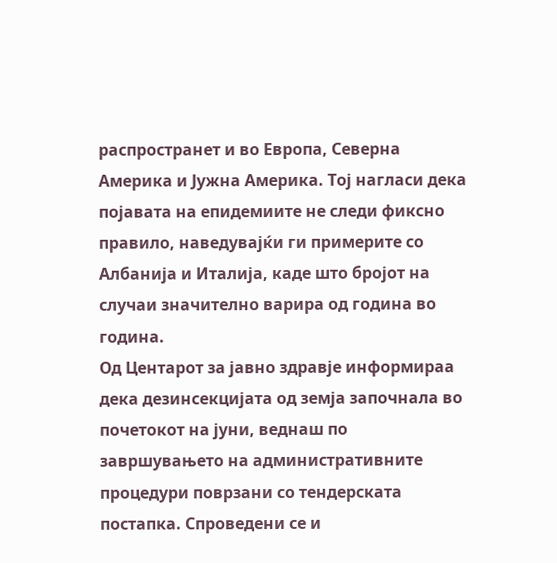распространет и во Европа, Северна Америка и Јужна Америка. Тој нагласи дека појавата на епидемиите не следи фиксно правило, наведувајќи ги примерите со Албанија и Италија, каде што бројот на случаи значително варира од година во година.
Од Центарот за јавно здравје информираа дека дезинсекцијата од земја започнала во почетокот на јуни, веднаш по завршувањето на административните процедури поврзани со тендерската постапка. Спроведени се и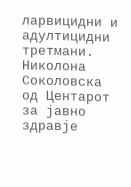ларвицидни и адултицидни третмани.
Николона Соколовска од Центарот за јавно здравје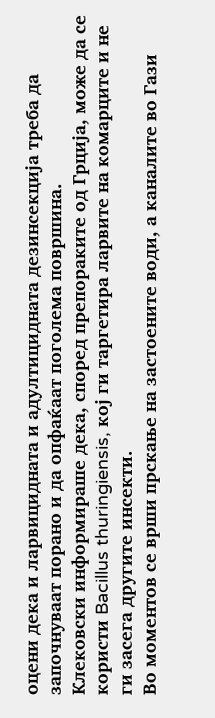оцени дека и ларвицидната и адултицидната дезинсекција треба да започнуваат порано и да опфаќаат поголема површина.
Клековски информираше дека, според препораките од Грција, може да се користи Bacillus thuringiensis, кој ги таргетира ларвите на комарците и не ги засега другите инсекти.
Во моментов се врши прскање на застоените води, а каналите во Гази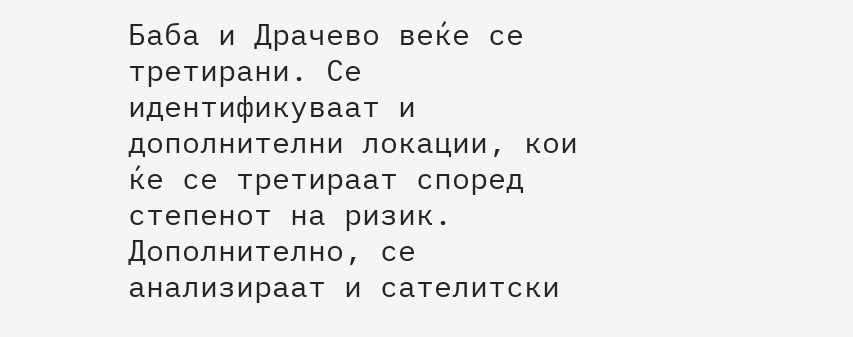Баба и Драчево веќе се третирани. Се идентификуваат и дополнителни локации, кои ќе се третираат според степенот на ризик. Дополнително, се анализираат и сателитски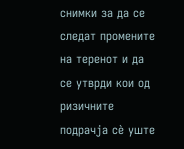снимки за да се следат промените на теренот и да се утврди кои од ризичните подрачја сè уште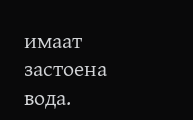имаат застоена вода.